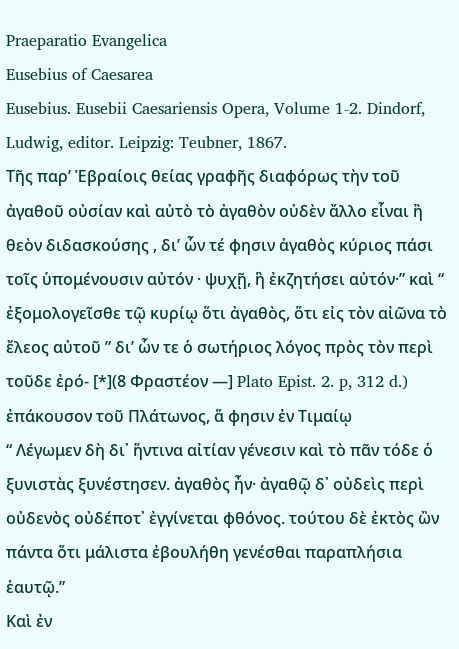Praeparatio Evangelica
Eusebius of Caesarea
Eusebius. Eusebii Caesariensis Opera, Volume 1-2. Dindorf, Ludwig, editor. Leipzig: Teubner, 1867.
Τῆς παρ’ Ἑβραίοις θείας γραφῆς διαφόρως τὴν τοῦ ἀγαθοῦ οὐσίαν καὶ αὐτὸ τὸ ἀγαθὸν οὐδὲν ἄλλο εἷναι ἢ θεὸν διδασκούσης , δι’ ὧν τέ φησιν ἀγαθὸς κύριος πάσι τοῖς ὑπομένουσιν αὐτόν · ψυχῇ, ἣ ἐκζητήσει αὐτόν·” καὶ “ ἐξομολογεῖσθε τῷ κυρίῳ ὅτι ἀγαθὸς, ὅτι εἰς τὸν αἰῶνα τὸ ἔλεος αὐτοῦ ” δι’ ὧν τε ὁ σωτήριος λόγος πρὸς τὸν περὶ τοῦδε ἐρό- [*](8 Φραστέον —] Plato Epist. 2. p, 312 d.)
ἐπάκουσον τοῦ Πλάτωνος, ἅ φησιν ἐν Τιμαίῳ
“ Λέγωμεν δὴ δι᾿ ἥντινα αἰτίαν γένεσιν καὶ τὸ πᾶν τόδε ὁ ξυνιστὰς ξυνέστησεν. ἀγαθὸς ἦν· ἀγαθῷ δ᾿ οὐδεὶς περὶ οὐδενὸς οὐδέποτ᾿ ἐγγίνεται φθόνος. τούτου δὲ ἐκτὸς ὢν πάντα ὅτι μάλιστα ἐβουλήθη γενέσθαι παραπλήσια ἑαυτῷ.”
Καὶ ἐν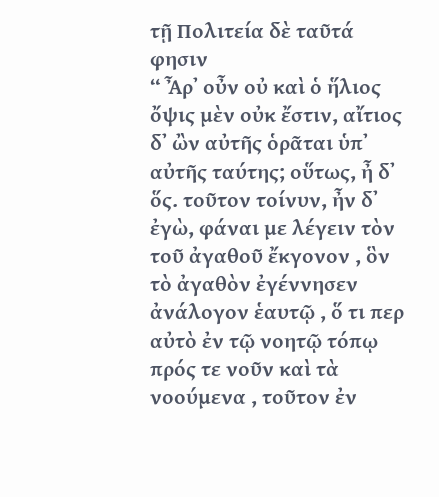τῇ Πολιτεία δὲ ταῦτά φησιν
“ Ἆρ᾿ οὖν οὐ καὶ ὁ ἥλιος ὄψις μὲν οὐκ ἔστιν, αἴτιος δ᾿ ὢν αὐτῆς ὁρᾶται ὑπ᾿ αὐτῆς ταύτης; οὕτως, ἦ δ᾿ ὅς. τοῦτον τοίνυν, ἦν δ᾿ ἐγὼ, φάναι με λέγειν τὸν τοῦ ἀγαθοῦ ἔκγονον , ὃν τὸ ἀγαθὸν ἐγέννησεν ἀνάλογον ἑαυτῷ , ὅ τι περ αὐτὸ ἐν τῷ νοητῷ τόπῳ πρός τε νοῦν καὶ τὰ νοούμενα , τοῦτον ἐν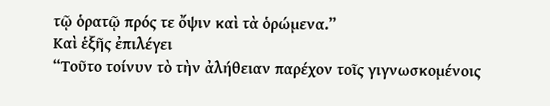τῷ ὁρατῷ πρός τε ὄψιν καὶ τὰ ὁρώμενα.”
Καὶ ἑξῆς ἐπιλέγει
“Τοῦτο τοίνυν τὸ τὴν ἀλήθειαν παρέχον τοῖς γιγνωσκομένοις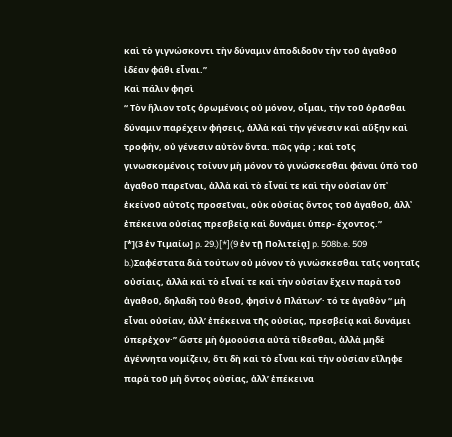καὶ τὸ γιγνώσκοντι τὴν δύναμιν ἀποδιδοῦν τὴν τοῦ ἀγαθοῦ ἰδέαν φάθι εἶναι.”
Καὶ πάλιν φησὶ
“ Τὸν ἥλιον τοῖς ὁρωμένοις οὐ μόνον, οἶμαι, τὴν τοῦ ὁρᾶσθαι δύναμιν παρέχειν φήσεις, ἀλλὰ καὶ τὴν γένεσιν καὶ αὔξην καὶ τροφὴν, οὐ γένεσιν αὐτὸν ὄντα. πῶς γάρ ; καὶ τοῖς γινωσκομένοις τοίνυν μὴ μόνον τὸ γινώσκεσθαι φάναι ὑπὸ τοῦ ἀγαθοῦ παρεῖναι, ἀλλὰ καὶ τὸ εἶναί τε καὶ τὴν οὐσίαν ὑπ᾿ ἐκείνοῦ αὐτοῖς προσεῖναι, οὐκ οὐσίας ὄντος τοῦ ἀγαθοῦ, ἀλλ᾿ ἐπέκεινα οὐσίας πρεσβείᾳ καὶ δυνάμει ὑπερ- έχοντος.”
[*](3 ἐν Τιμαίω] p. 29.)[*](9 ἐν τῇ Πολιτείᾳ] p. 508b.e. 509 b.)Σαφέστατα διὰ τούτων οὐ μόνον τὸ γινώσκεσθαι ταῖς νοηταῖς οὐσίαις, ἀλλὰ καὶ τὸ εἶναί τε καὶ τὴν οὐσίαν ἔχειν παρὰ τοῦ ἀγαθοῦ, δηλαδὴ τοὐ θεοῦ, φησὶν ὁ Πλάτων’· τό τε ἀγαθὸν “ μὴ εἶναι οὐσίαν, ἀλλ’ ἐπέκεινα τῆς οὐσίας, πρεσβείᾳ καὶ δυνάμει ὑπερἐχον·” ὥστε μὴ ὁμοούσια αὐτὰ τίθεσθαι, ἀλλὰ μηδὲ ἀγέννητα νομίζειν, ὅτι δὴ καὶ τὸ εἶναι καὶ τὴν οὐσίαν εἴληφε παρὰ τοῦ μὴ ὄντος οὐσίας, ἀλλ’ ἐπέκεινα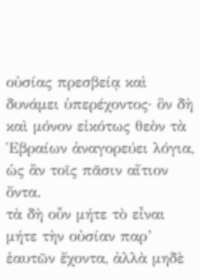οὐσίας πρεσβείᾳ καὶ δυνάμει ὑπερέχοντος· ὃν δὴ καὶ μόνον εἰκότως θεὸν τὰ Ἑβραίων ἀναγορεύει λόγια, ὡς ἂν τοῖς πᾶσιν αἴτιον ὄντα.
τὰ δὴ οὖν μήτε τὸ εἶναι μήτε τὴν οὐσίαν παρ’ ἑαυτῶν ἔχοντα, ἀλλὰ μηδὲ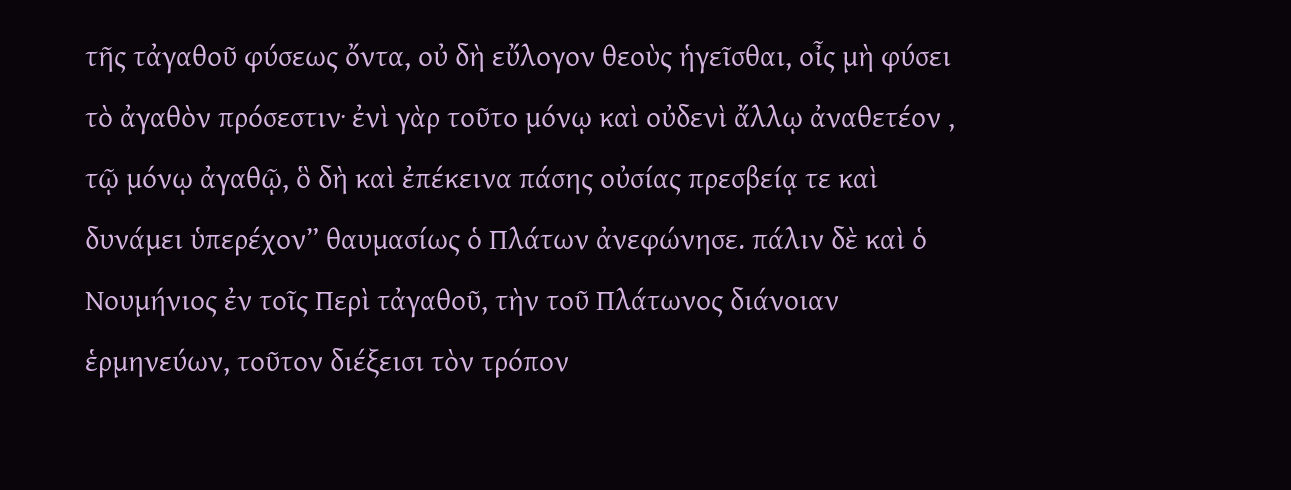τῆς τἀγαθοῦ φύσεως ὄντα, οὐ δὴ εὔλογον θεοὺς ἡγεῖσθαι, οἶς μὴ φύσει τὸ ἀγαθὸν πρόσεστιν· ἐνὶ γὰρ τοῦτο μόνῳ καὶ οὐδενὶ ἄλλῳ ἀναθετέον , τῷ μόνῳ ἀγαθῷ, ὃ δὴ καὶ ἐπέκεινα πάσης οὐσίας πρεσβείᾳ τε καὶ δυνάμει ὑπερέχον” θαυμασίως ὁ Πλάτων ἀνεφώνησε. πάλιν δὲ καὶ ὁ Νουμήνιος ἐν τοῖς Περὶ τἀγαθοῦ, τὴν τοῦ Πλάτωνος διάνοιαν ἑρμηνεύων, τοῦτον διέξεισι τὸν τρόπον